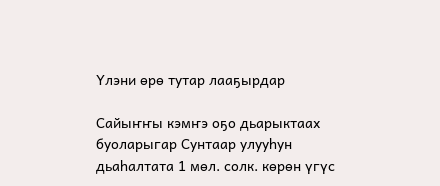Үлэни өрө тутар лааҕырдар

Сайыҥҥы кэмҥэ оҕо дьарыктаах буоларыгар Сунтаар улууһун дьаһалтата 1 мөл. солк. кɵрɵн үгүс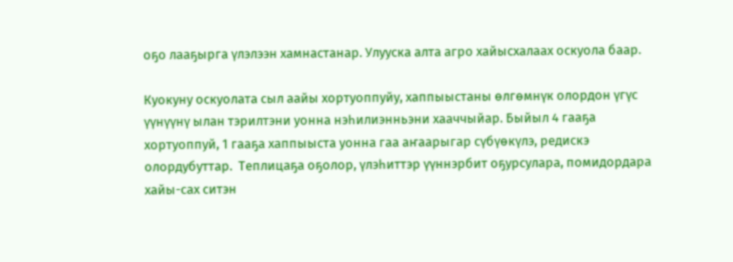оҕо лааҕырга үлэлээн хамнастанар. Улууска алта агро хайысхалаах оскуола баар.

Куокуну оскуолата сыл аайы хортуоппуйу, хаппыыстаны өлгөмнүк олордон үгүс үүнүүнү ылан тэрилтэни уонна нэһилиэнньэни хааччыйар. Быйыл 4 гааҕа хортуоппуй, 1 гааҕа хаппыыста уонна гаа аҥаарыгар сүбүɵкүлэ, редискэ олордубуттар.  Теплицаҕа оҕолор, үлэһиттэр үүннэрбит оҕурсулара, помидордара хайы-сах ситэн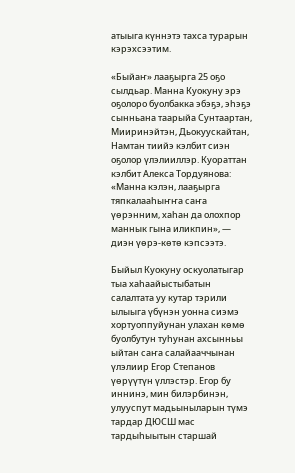атыыга күннэтэ тахса турарын кэрэхсээтим.

«Быйаҥ» лааҕырга 25 оҕо сылдьар. Манна Куокуну эрэ оҕолоро буолбакка эбэҕэ, эһэҕэ сынньана таарыйа Сунтаартан, Мииринэйтэн, Дьокуускайтан, Намтан тиийэ кэлбит сиэн оҕолор үлэлииллэр. Куораттан кэлбит Алекса Тордуянова: «Манна кэлэн, лааҕырга тяпкалааһыҥҥа саҥа үɵрэнним, хаһан да олохпор маннык гына иликпин», — диэн үөрэ-көтө кэпсээтэ.

Быйыл Куокуну оскуолатыгар тыа хаһаайыстыбатын салалтата уу кутар тэрили ылыыга үбүнэн уонна сиэмэ хортуоппуйунан улахан кɵмɵ буолбутун туһунан ахсынньы ыйтан саҥа салайааччынан үлэлиир Егор Степанов үɵрүүтүн үллэстэр. Егор бу иннинэ, мин билэрбинэн, улууспут мадьыныларын түмэ тардар ДЮСШ мас тардыһыытын старшай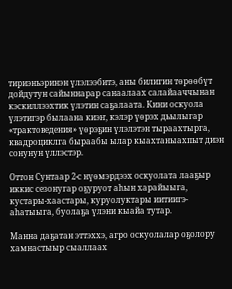тириэньэринэн үлэлээбитэ, аны билигин тɵрөөбүт дойдутун сайыннарар санаалаах салайааччынан кэскиллээхтик үлэтин саҕалаата. Кини оскуола үлэтигэр былаана киэҥ, кэлэр үɵрэх дьылыгар «трактоведения» үɵрэҕин үлэлэтэн тыраахтырга, квадроциклга быраабы ылар кыахтаныахпыт диэн сонунун үллэстэр.

Оттон Сунтаар 2-с нүɵмэрдээх оскуолата лааҕыр иккис сезонугар оҕуруот аһын харайыыга, кустары-хаастары, куруолуктары иитиигэ-аһатыыга, буолаҕа үлэни кыайа тутар.

Манна даҕатан эттэххэ, агро оскуолалар оҕолору хамнастыыр сыаллаах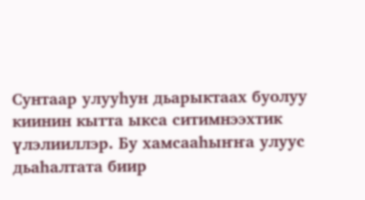Сунтаар улууһун дьарыктаах буолуу киинин кытта ыкса ситимнээхтик үлэлииллэр. Бу хамсааһыҥҥа улуус дьаһалтата биир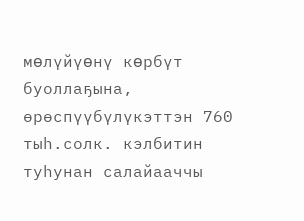мɵлүйүɵнү кɵрбүт буоллаҕына, өрөспүүбүлүкэттэн 760 тыһ.солк. кэлбитин туһунан салайааччы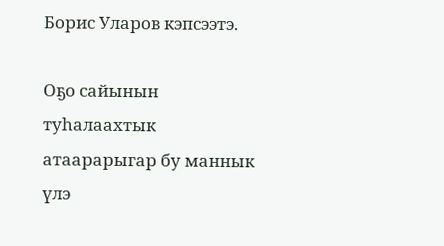Борис Уларов кэпсээтэ.

Оҕо сайынын туһалаахтык атаарарыгар бу маннык үлэ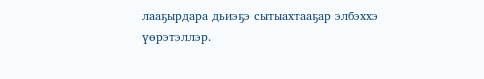лааҕырдара дьиэҕэ сытыахтааҕар элбэххэ үɵрэтэллэр.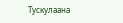Тускулаана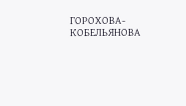ГОРОХОВА-КОБЕЛЬЯНОВА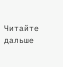Читайте дальше